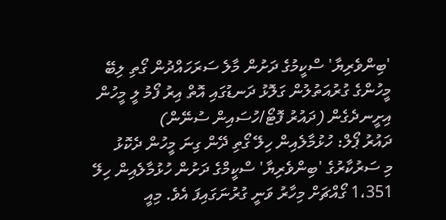'ބިންވެރިޔާ' ސްކީމުގެ ދަށުން މާލެ ސަރަހައްދުން ގޯތި ލިބޭ މީހުންގެ ގުރުއަތުލުން ގަލޮޅު ދަނޑުގައި އޮތް އިރު ފޯމު ލީ މީހުން އިށީނދެގެން (ދައުރު ފޮޓޯ/ހުސައިން ސުނޭން)
ދައުރު ޕޯލް: ހުޅުމާލެއިން ހިލޭ ގޯތި ދޭން ގިނަ މީހުން ދެކޮޅު
މި ސަރުކާރުގެ 'ބިންވެރިޔާ' ސްކީމްގެ ދަށުން ހުޅުމާލެއިން ހިލޭ 1،351 ގޯއްޗަށް މިހާރު ވަނީ ގުރުނަގައިފަ އެވެ. މިއީ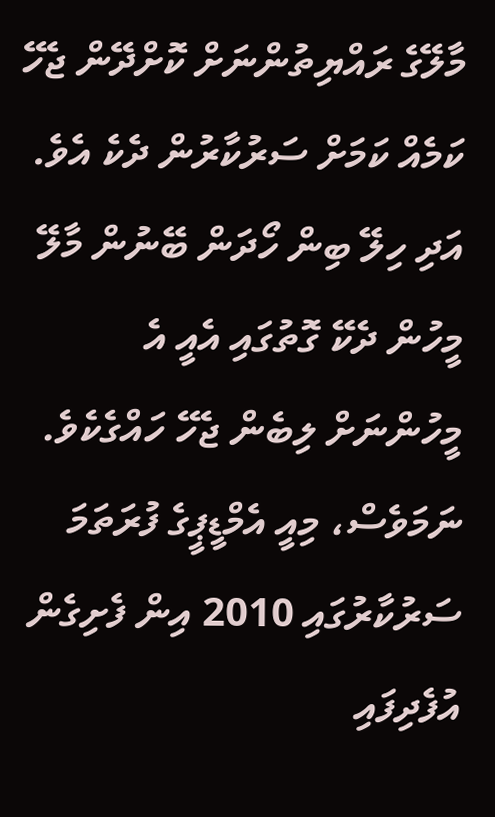މާލޭގެ ރައްޔިތުންނަށް ކޮށްދޭން ޖެހޭ ކަމެއް ކަމަށް ސަރުކާރުން ދެކެ އެވެ. އަދި ހިލޭ ބިން ހޯދަން ބޭނުން މާލޭ މީހުން ދެކޭ ގޮތުގައި އެއީ އެ މީހުންނަށް ލިބެން ޖެހޭ ހައްގެކެވެ.
ނަމަވެސް، މިއީ އެމްޑީޕީގެ ފުރަތަމަ ސަރުކާރުގައި 2010 އިން ފެށިގެން އުފެދިފައި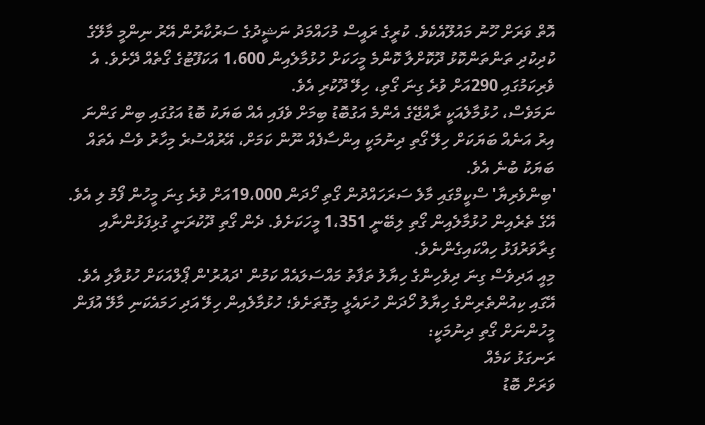އޮތް ވަރަށް ހޫނު މައުލޫއެކެވެ. ކުރީގެ ރައީސް މުހައްމަދު ނަޝީދުގެ ސަރުކާރުން އޭރު ނިންމީ މާލޭގެ ކުދިކުދި ތަންތަންކޮޅު ދޫކޮށްލާ ކޮންމެ މީހަކަށް ހުޅުމާލެއިން 1،600 އަކަފޫޓުގެ ގޯތެއް ދޭށެވެ. އެ ވެރިކަމުގައި 290އަށް ވުރެ ގިނަ ގޯތި، ހިލޭ ދޫކުރި އެވެ.
ނަމަވެސް، ހުޅުމާލެއަކީ ރާއްޖޭގެ އެންމެ އަގުބޮޑު ބިމަށް ވެފައި އެއް ބަޔަކު ބޮޑު އަގުގައި ބިން ގަންނަ އިރު އަނެއް ބަޔަކަށް ހިލޭ ގޯތި ދިނުމަކީ އިންސާފެއް ނޫން ކަމަށް، އޭރުއްސުރެ މިހާރު ވެސް އެތައް ބަޔަކު ބުނެ އެވެ.
'ބިންވެރިޔާ' ސްކީމްގައި މާލެ ސަރަހައްދުން ގޯތި ހޯދަން 19،000އަށް ވުރެ ގިނަ މީހުން ފޯމު ލި އެވެ. އޭގެ ތެރެއިން ހުޅުމާލެއިން ގޯތި ލިބޭނީ 1،351 މީހަކަށެވެ. ދެން ގޯތި ދޫކުރަނީ ގުޅިފަޅުންނާއި ގިރާވަރުފަޅު ހިއްކައިގެންނެވެ.
މިއީ އަދިވެސް ގިނަ ދިވެހިންގެ ހިޔާލު ތަފާތު މައްސަލައެއް ކަމުން 'ދައުރު'ން ޕޯލްއަކަށް ހުޅުވާލި އެވެ. އޭގައި ކިއުންތެރިންގެ ހިޔާލު ހޯދަން ހުށައެޅީ މިގޮތަށެވެ؛ ހުޅުމާލެއިން ހިލޭ އަދި ހަމައެކަނި މާލޭ އުފަން މީހުންނަށް ގޯތި ދިނުމަކީ:
ރަނގަޅު ކަމެއް
ވަރަށް ބޮޑު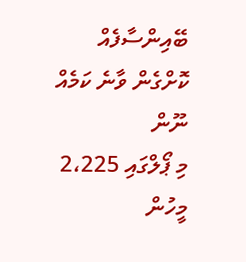ބޭއިންސާފެއް
ކޮށްގެން ވާނެ ކަމެއް ނޫން
މި ޕޯލްގައި 2،225 މީހުން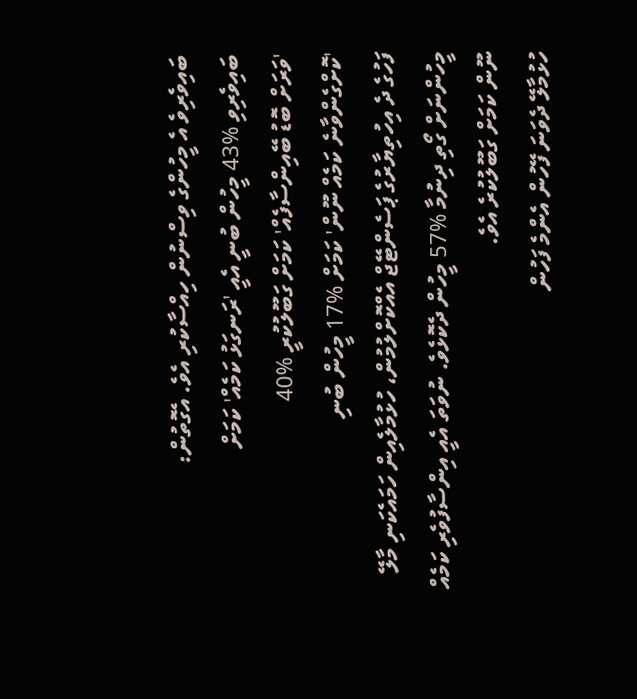ބައިވެރިވެ އެ މީހުންގެ ވިސްނުން ހިއްސާކުރި އެވެ. އެގޮތުން:
ބައިވެރިވި %43 މީހުން ބުނީ އެއީ 'ރަނގަޅު ކަމެއް' ކަމަށް
'ވަރަށް ބޮޑު ބޭއިންސާފެއް' ކަމަށް ގަބޫލުކުރީ %40
'ކޮށްގެންވާނެ ކަމެއް ނޫން' ކަމަށް %17 މީހުން ބުނި
ފަހުގެ ދެ އިހުތިޔާރުގެ ޕަސެންޓޭޖް އެއްކޮށްލުމުން، ހުޅުމާލެއިން ހަމައެކަނި މާލޭ މީހުންނަށް ގޯތި ދިނުމާ %57 މީހުން ދެކޮޅެވެ. ނުވަތަ އެއީ އިންސާފުވެރި ކަމެއް ނޫން ކަމަށް ގަބޫލުކުރެ އެވެ.
ހުޅުމާލޭ ދެވަނަ ފޭހުން އެންމެ ފަހުން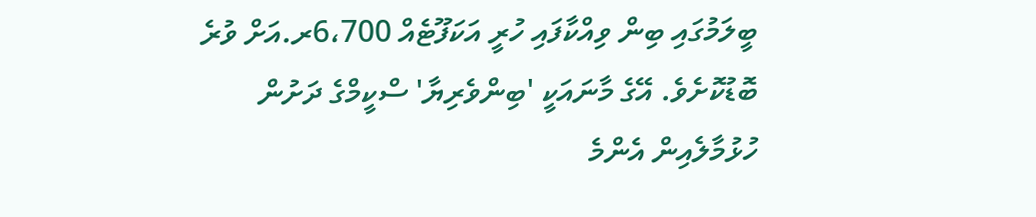ބީލަމުގައި ބިން ވިއްކާފައި ހުރީ އަކަފޫޓެއް 6،700ރ.އަށް ވުރެ ބޮޑުކޮށެވެ. އޭގެ މާނައަކީ 'ބިންވެރިޔާ' ސްކީމްގެ ދަށުން ހުޅުމާލެއިން އެންމެ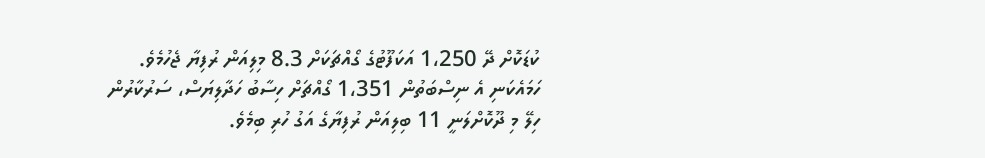ކުޑަކޮށް ދޭ 1،250 އަކަފޫޓުގެ ގޯއްޗަކަށް 8.3 މިލިއަން ރުފިޔާ ޖެހުމެވެ. ހަމައެކަނި އެ ނިސްބަތުން 1،351 ގޯއްޗަށް ހިސާބު ހަދާލިޔަސް، ސަރުކާރުން ހިލޭ މި ދޫކޮށްލަނީ 11 ބިލިއަން ރުފިޔާގެ އަގު ހުރި ބިމެވެ.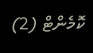ކޮމެންޓް (2)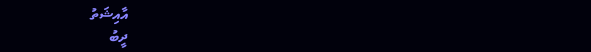އާއިޝަތު
ދީބު